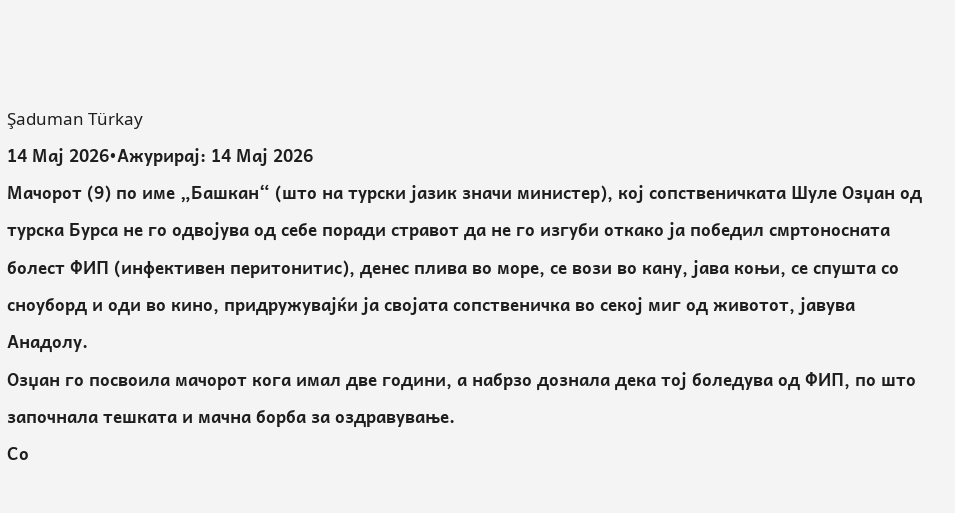Şaduman Türkay
14 Мај 2026•Ажурирај: 14 Мај 2026
Мачорот (9) по име „Башкан“ (што на турски јазик значи министер), кој сопственичката Шуле Озџан од турска Бурса не го одвојува од себе поради стравот да не го изгуби откако ја победил смртоносната болест ФИП (инфективен перитонитис), денес плива во море, се вози во кану, јава коњи, се спушта со сноуборд и оди во кино, придружувајќи ја својата сопственичка во секој миг од животот, јавува Анадолу.
Озџан го посвоила мачорот кога имал две години, а набрзо дознала дека тој боледува од ФИП, по што започнала тешката и мачна борба за оздравување.
Со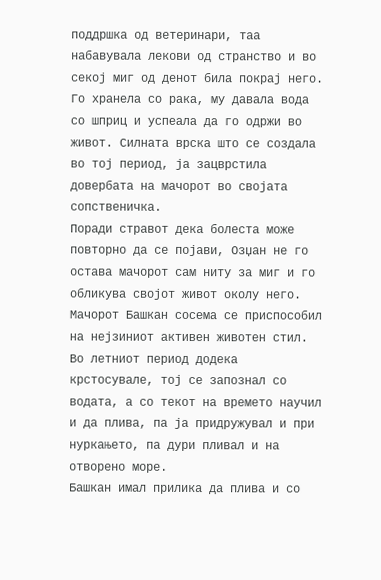поддршка од ветеринари, таа набавувала лекови од странство и во секој миг од денот била покрај него. Го хранела со рака, му давала вода со шприц и успеала да го одржи во живот. Силната врска што се создала во тој период, ја зацврстила довербата на мачорот во својата сопственичка.
Поради стравот дека болеста може повторно да се појави, Озџан не го остава мачорот сам ниту за миг и го обликува својот живот околу него.
Мачорот Башкан сосема се приспособил на нејзиниот активен животен стил. Во летниот период додека крстосувале, тој се запознал со водата, а со текот на времето научил и да плива, па ја придружувал и при нуркањето, па дури пливал и на отворено море.
Башкан имал прилика да плива и со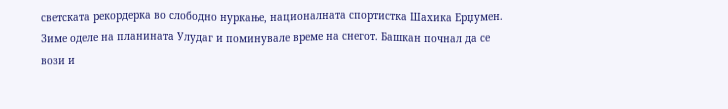светската рекордерка во слободно нуркање, националната спортистка Шахика Ерџумен.
Зиме оделе на планината Улудаг и поминувале време на снегот. Башкан почнал да се вози и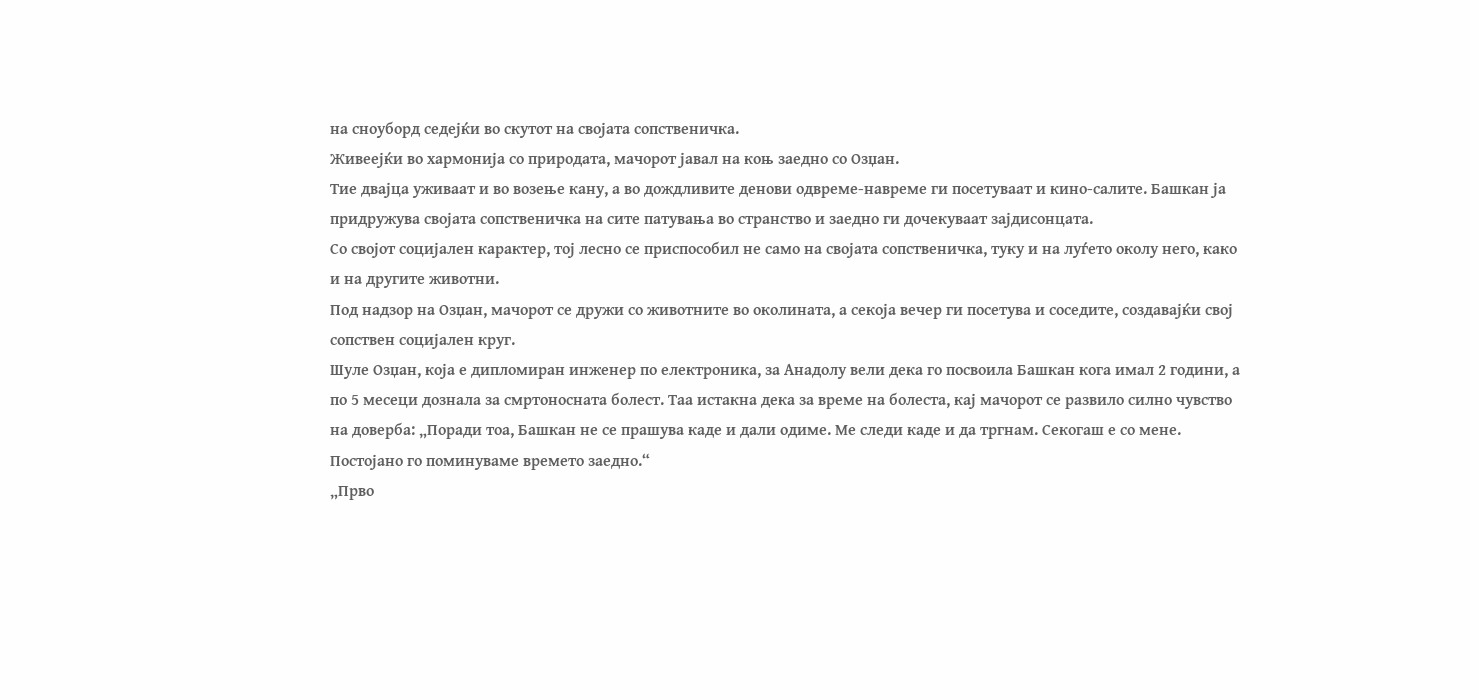на сноуборд седејќи во скутот на својата сопственичка.
Живеејќи во хармонија со природата, мачорот јавал на коњ заедно со Озџан.
Тие двајца уживаат и во возење кану, а во дождливите денови одвреме-навреме ги посетуваат и кино-салите. Башкан ја придружува својата сопственичка на сите патувања во странство и заедно ги дочекуваат зајдисонцата.
Со својот социјален карактер, тој лесно се приспособил не само на својата сопственичка, туку и на луѓето околу него, како и на другите животни.
Под надзор на Озџан, мачорот се дружи со животните во околината, а секоја вечер ги посетува и соседите, создавајќи свој сопствен социјален круг.
Шуле Озџан, која е дипломиран инженер по електроника, за Анадолу вели дека го посвоила Башкан кога имал 2 години, а по 5 месеци дознала за смртоносната болест. Таа истакна дека за време на болеста, кај мачорот се развило силно чувство на доверба: „Поради тоа, Башкан не се прашува каде и дали одиме. Ме следи каде и да тргнам. Секогаш е со мене. Постојано го поминуваме времето заедно.“
„Прво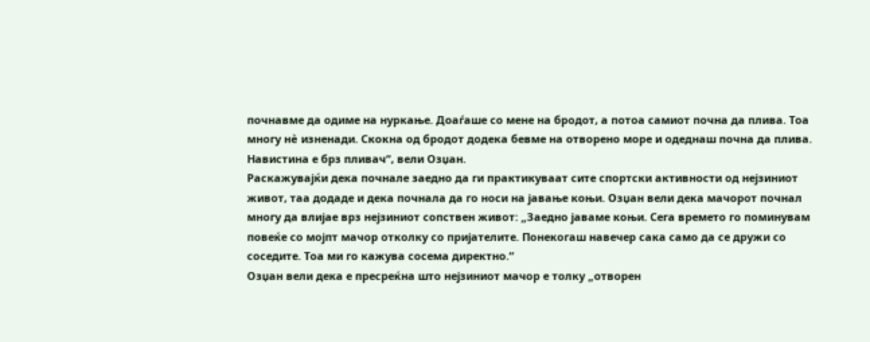почнавме да одиме на нуркање. Доаѓаше со мене на бродот, а потоа самиот почна да плива. Тоа многу нè изненади. Скокна од бродот додека бевме на отворено море и одеднаш почна да плива. Навистина е брз пливач“, вели Озџан.
Раскажувајќи дека почнале заедно да ги практикуваат сите спортски активности од нејзиниот живот, таа додаде и дека почнала да го носи на јавање коњи. Озџан вели дека мачорот почнал многу да влијае врз нејзиниот сопствен живот: „Заедно јаваме коњи. Сега времето го поминувам повеќе со мојпт мачор отколку со пријателите. Понекогаш навечер сака само да се дружи со соседите. Тоа ми го кажува сосема директно.“
Озџан вели дека е пресреќна што нејзиниот мачор е толку „отворен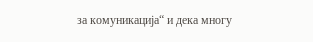за комуникација“ и дека многу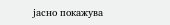јасно покажува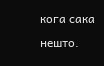кога сака нешто.